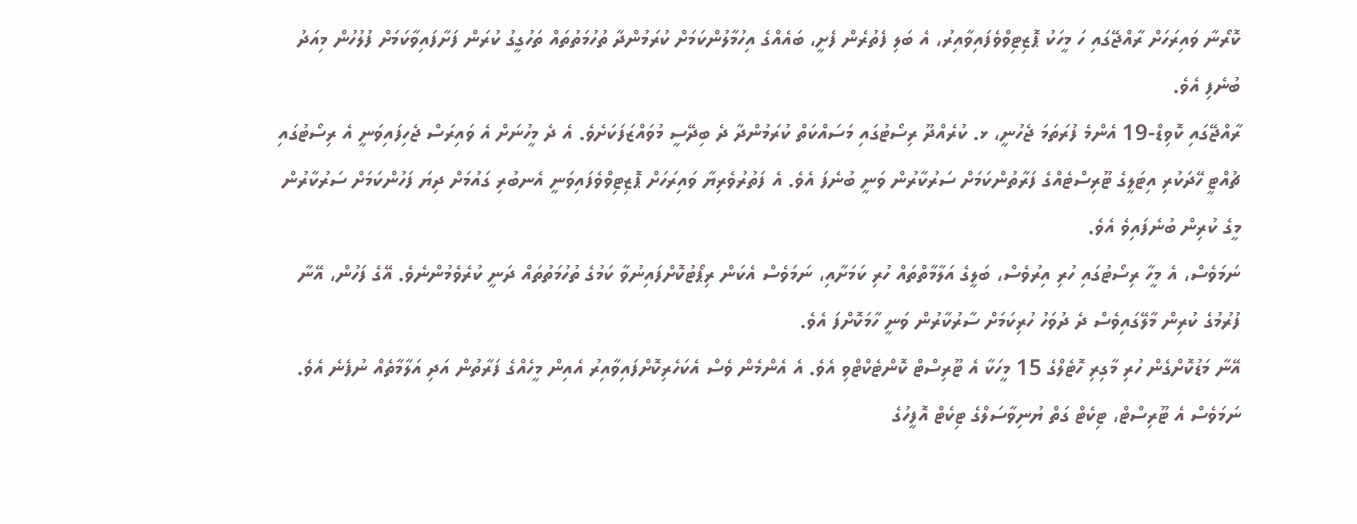ކޮރޯނާ ވައިރަހަށް ރާއްޖޭގައި ހަ މީހަކު ޕޮޒިޓިވްވެފައިވާއިރު، އެ ބަލި ފެތުރެން ފެށީ، ބައެއްގެ އިހުމާލުންކަމަށް ކުރަމުންދާ ތުހުމަތުތައް ތަހުގީގު ކުރަން ފަށާފައިވާކަމަށް ފުލުހުން މިއަދު ބުނެފި އެވެ.
ރާއްޖޭގައި ކޮވިޑް-19 އެންމެ ފުރަތަމަ ޖެހުނީ، ޅ. ކުރެއްދޫ ރިސޯޓުގައި މަސައްކަތް ކުރަމުންދާ ދެ ބިދޭސީ މުވައްޒަފަކަށެވެ. އެ ދެ މީހުނަށް އެ ވައިރަސް ޖެހިފައިވަނީ އެ ރިސޯޓުގައި ޗުއްޓީ ހޭދަކުރި އިޓަލީގެ ޓޫރިސްޓެއްގެ ފަރާތުންކަމަށް ސަރުކާރުން ވަނީ ބުނެފަ އެވެ. އެ ފަތުރުވެރިޔާ ވައިރަހަށް ޕޮޒިޓިވްވެފައިވަނީ އެނބުރި ގައުމަށް ދިޔަ ފަހުންކަމަށް ސަރުކާރުން މީގެ ކުރިން ބުނެފައިވެ އެވެ.
ނަމަވެސް، އެ މީހާ ރިސޯޓުގައި ހުރި އިރުވެސް، ބަލީގެ އަލާމާތްތައް ހުރި ކަމަށާއި، ނަމަވެސް އެކަން ރިޕޯޓުކޮށްފައިނުވާ ކަމުގެ ތުހުމަތުތައް ދަނީ ކުރެވެމުންނެވެ. އޭގެ ފަހުން، އޭނާ ފުރުމުގެ ކުރިން މާލޭގައިވެސް ދެ ދުވަހު ހުރިކަމަށް ސާރުކާރުން ވަނީ ހާމަކޮށްފަ އެވެ.
އޭނާ މަޑުކޮށްގެން ހުރި މާގިރި ހޮޓެލްގެ 15 މީހަކާ އެ ޓޫރިސްޓް ކޮންޓެކްޓްވި އެވެ. އެ އެންމެން ވެސް އެކަހެރިކޮށްފައިވާއިރު އެއިން މީހެއްގެ ފަރާތުން އަދި އަލާމާތެއް ނުފެނެ އެވެ. ނަމަވެސް އެ ޓޫރިސްޓް، ޓިކެޓް ގަތް ޔުނިވާސަލްގެ ޓިކެޓް އޮފީހުގެ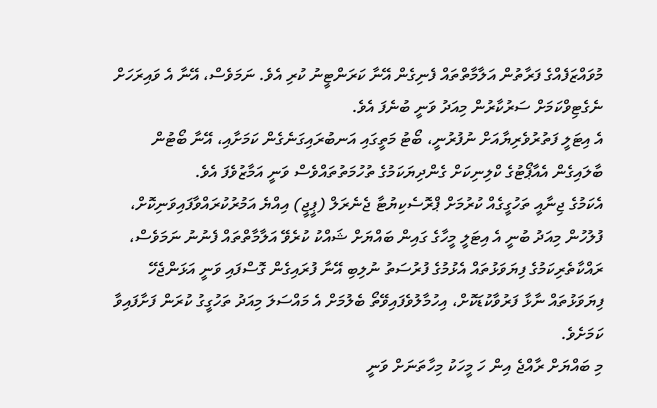މުވައްޒަފެއްގެ ފަރާތުން އަލާމާތްތައް ފެނިގެން އޭނާ ކަރަންޓީނު ކުރި އެވެ. ނަމަވެސް، އޭނާ އެ ވައިރަހަށް ނެގެޓިވްކަމަށް ސަރުކާރުން މިއަދު ވަނީ ބުނެފަ އެވެ.
އެ އިޓަލީ ފަތުރުވެރިޔާއަށް ނުފުރުނީ، ބޯޓު މަތީގައި އަނބުރައިގަނެގެން ކަމަށާއި، އޭނާ ބޯޓުން ބާލައިގެން އެއާޕޯޓުގެ ކްލިނިކަށް ގެންދިޔަކަމުގެ ތުހުމަތުތައްވެސް ވަނީ އަމާޒުވެފަ އެވެ.
އެކަމުގެ ޖިނާއީ ތަހުގީގެއް ކުރުމަށް ޕްރޮސެކިޔުޓާ ޖެނެރަލް (ޕީޖީ) އިއްޔެ އަމުރުކުރައްވާފައިވަނިކޮށް، ފުލުހުން މިއަދު ބުނީ އެ އިޓަލީ މީހާގެ ގައިން ބައްޔަށް ޝައްކު ކުރެވޭ އަލާމާތްތައް ފެނުނު ނަމަވެސް، ރައްކާތެރިކަމުގެ ފިޔަވަޅުތައް އެޅުމުގެ ފުރުސަތު ނުލިބި އޭނާ ފުރައިގެން ގޮސްފައި ވަނީ އަޅަންޖެހޭ ފިޔަވަޅުތައް ނާޅާ ފަރުވާކުޑަކޮށް، އިހުމާލުވެފައިވޭތޯ ބެލުމަށް އެ މައްސަލަ މިއަދު ތަހުގީގު ކުރަން ފަށާފައިވާ ކަމަށެވެ.
މި ބައްޔަށް ރާއްޖެ އިން ހަ މީހަކު މިހާތަނަށް ވަނީ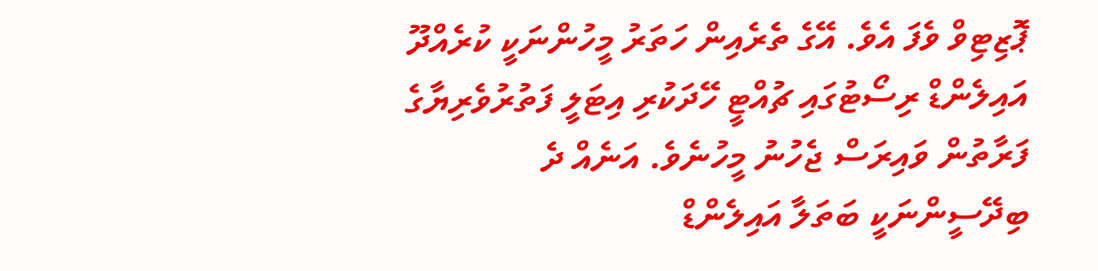ޕޮޒިޓިވް ވެފަ އެވެ. އޭގެ ތެރެއިން ހަތަރު މީހުންނަކީ ކުރެއްދޫ އައިލެންޑް ރިސޯޓުގައި ޗުއްޓީ ހޭދަކުރި އިޓަލީ ފަތުރުވެރިޔާގެ ފަރާތުން ވައިރަސް ޖެހުނު މީހުނެވެ. އަނެއް ދެ ބިދޭސީންނަކީ ބަތަލާ އައިލެންޑް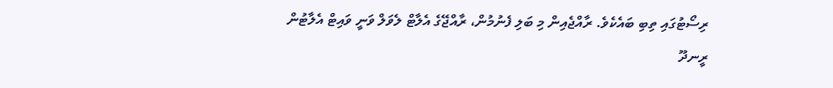ރިސޯޓުގައި ތިބި ބައެކެވެ. ރާއްޖެއިން މި ބަލި ފެނުމުން، ރާއްޖޭގެ އެލާޓް ލެވަލް ވަނީ ވައިޓް އެލާޓުން ރީނދޫ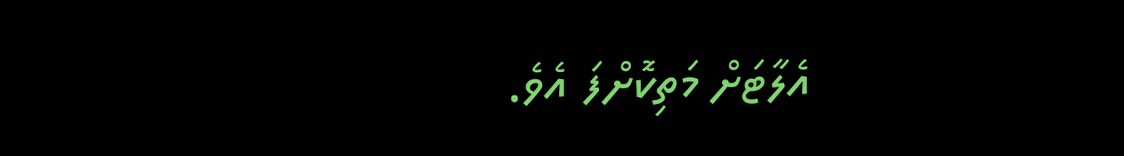އެލާޓަށް މަތިކޮށްފަ އެވެ.